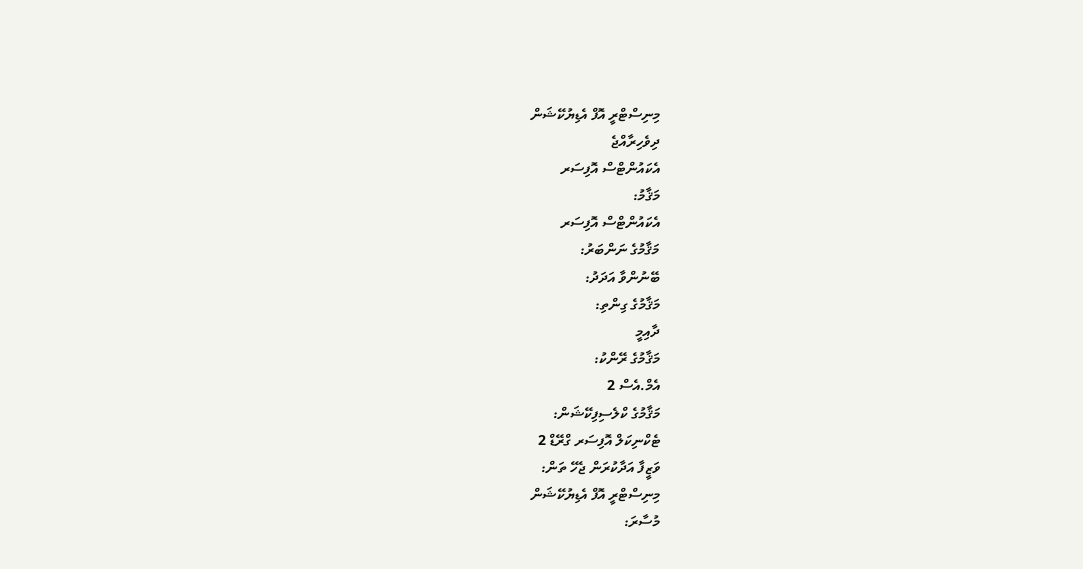މިނިސްޓްރީ އޮފް އެޑިޔުކޭޝަން
ދިވެހިރާއްޖެ
އެކައުންޓްސް އޮފިސަރ
މަޤާމު:
އެކައުންޓްސް އޮފިސަރ
މަޤާމުގެ ނަންބަރު:
ބޭނުންވާ އަދަދު:
މަޤާމުގެ ގިންތި:
ދާއިމީ
މަޤާމުގެ ރޭންކު:
އެމް.އެސް 2
މަޤާމުގެ ކްލެސިފިކޭޝަން:
ޓެކްނިކަލް އޮފިސަރ ގްރޭޑް 2
ވަޒީފާ އަދާކުރަން ޖެހޭ ތަން:
މިނިސްޓްރީ އޮފް އެޑިޔުކޭޝަން
މުސާރަ: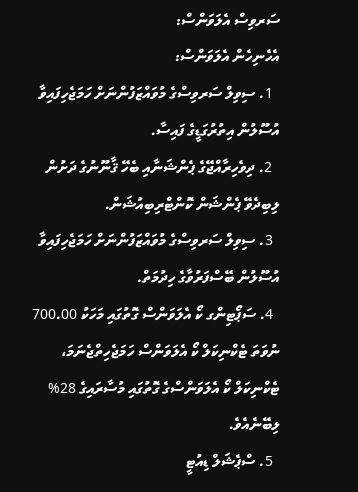ސަރވިސް އެލަވަންސް:
އެހެނިހެން އެލަވަންސް:
  1. ސިވިލް ސަރވިސްގެ މުވައްޒަފުންނަށް ހަމަޖެހިފައިވާ އުސޫލުން އިތުރުގަޑީގެ ފައިސާ.
  2. ދިވެހިރާއްޖޭގެ ޕެންޝަނާއި ބެހޭ ޤާނޫނުގެ ދަށުން ލިބިދެވޭ ޕެންޝަން ކޮންޓްރިބިއުޝަން.
  3. ސިވިލް ސަރވިސްގެ މުވައްޒަފުންނަށް ހަމަޖެހިފައިވާ އުސޫލުން ބޭސްފަރުވާގެ ހިދުމަތް.
  4. ސަޕޯޓިންގ ކޯ އެލަވަންސް ގޮތުގައި މަހަކު 700.00 ނުވަތަ ޓެކްނިކަލް ކޯ އެލަވަންސް ހަމަޖެހިތްޖެނަމަ، ޓެކްނިކަލް ކޯ އެލަވަންސްގެ ގޮތުގައި މުސާރައިގެ 28% ލިބޭނެއެވެ.
  5. ސްޕެޝަލް ޑިއުޓީ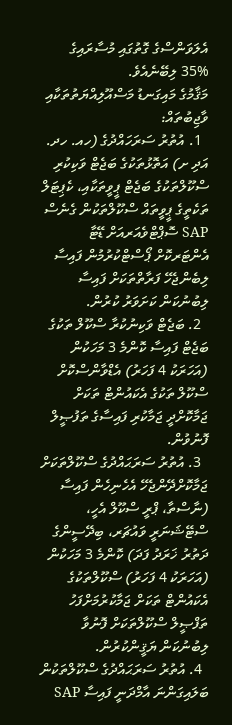އެލަވަންސްގެ ގޮތުގައި މުސާރައިގެ %35 ލިބޭނެއެވެ.
މަޤާމުގެ މައިގަނޑު މަސްއޫލިއްޔަތުތަކާއި ވާޖިބުތައް:
  1. އުތުރު ސަރަހައްދުގެ (ހއ. ހދ. އަދި ށ) އަތޮޅުތަކުގެ ބަޖެޓް ވަކިކުރި ސްކޫލްތަކުގެ ބަޖެޓް ޕީވީތަކާއި، ކެޕިޓަލް ތަކެތީގެ ޕީވީތައް ސްކޫލްތަކުން ގެނެސް SAP ސޮޕްޓްވެއަރއަށް ޑޭޓާ އެންޓަރކޮށް ޕޯސްޓްކުރުމުން ފައިސާ ލިބެންޖެހޭ ފަރާތްތަކަށް ފައިސާ ލިބުނުކަން ކަށަވަރު ކުރުން.
  2. ބަޖެޓް ވަކިނުކުރާ ސްކޫލް ތަކުގެ ބަޖެޓް ފައިސާ ކޮންމެ 3 މަހަކުން (އަހަރަކު 4 ފަހަރު) އެޑްވާންސްކޮށް ސްކޫލް ތަކުގެ އެކައުންޓް ތަކަށް ޖަމާކޮށްދީ ޖަމާކުރި ފައިސާގެ ތަފުޞީލް ފޮނުވުން.
  3. އުތުރު ސަރަޙައްދުގެ ސްކޫލްތަކަށް ޖަމާކޮށްދޭންޖެހޭ އެހެނިހެން ފައިސާ (ނާސްތާ، ޕްރީ ސްކޫލް އެހީ، ސްޓޭޝަނަރީ ވައުޗަރ، ބިދޭސީންގެ ދަތުރު ޚަރަދު ފަދަ) ކޮންމެ 3 މަހަކުން (އަހަރަކު 4 ފަހަރު) ސްކޫލްތަކުގެ އެކައުންޓް ތަކަށް ޖަމާކުރުމަށްފަހު ތަފްޞީލް ސްކޫލްތަކަށް ފޮނުވާ ލިބުނުކަން ޔަޤީންކުރުން.
  4. އުތުރު ސަރަޙައްދުގެ ސްކޫލްތަކުން ބަލައިގަންނަ އާމްދަނީ ފައިސާ SAP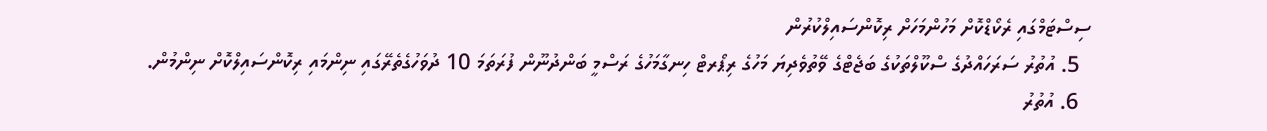ސިސްޓަމްގައި ރެކޯޑްކޮށް މަހުންމަހަށް ރިކޮންސައިލްކުރުން
  5. އުތުރު ސަރަހައްދުގެ ސްކޫލްތަކުގެ ބަޖެޓްގެ ވޭތުވެދިޔަ މަހުގެ ރިޕޯރޓް ހިނގާމަހުގެ ރަސްމީ ބަންދުނޫން ފުރަތަމަ 10 ދުވަހުގެތެރޭގައި ނިންމައި ރިކޮންސައިލްކޮށް ނިންމުން.
  6. އުތުރު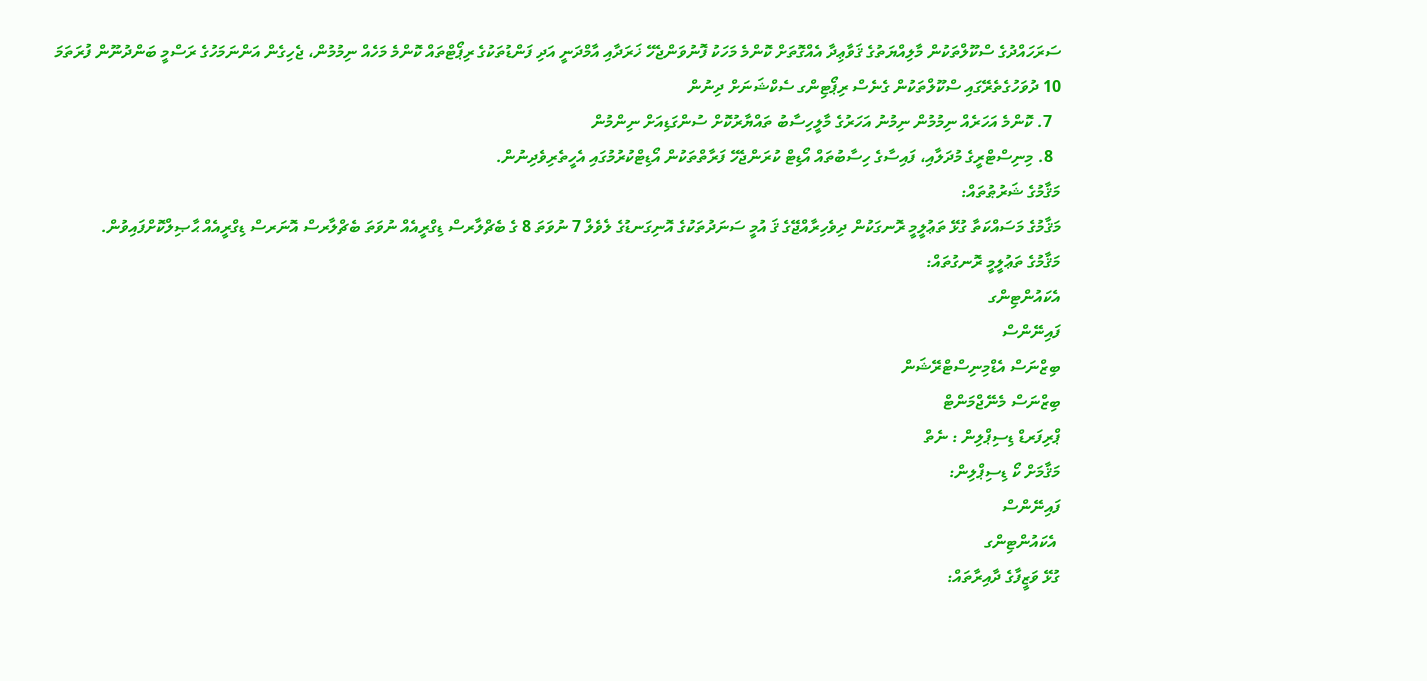ސަރަހައްދުގެ ސްކޫލްތަކުން މާލިއްޔަތުގެ ޤަވާޢިދާ އެއްގޮތަށް ކޮންމެ މަހަކު ފޮނުވަންޖެހޭ ޚަރަދާއި އާމްދަނީ އަދި ފަންޑުތަކުގެ ރިޕޯޓްތައް ކޮންމެ މަހެއް ނިމުމުން، ޖެހިގެން އަންނަމަހުގެ ރަސްމީ ބަންދުނޫން ފުރަތަމަ 10 ދުވަހުގެތެރޭގައި ސްކޫލްތަކުން ގެނެސް ރިޕޯޓިންގ ސެކްޝަނަށް ދިނުން
  7. ކޮންމެ އަހަރެއް ނިމުމުން ނިމުނު އަހަރުގެ މާލީހިސާބު ތައްޔާރުކޮށް ސުންގަޑިއަށް ނިންމުން
  8. މިނިސްޓްރީގެ މުދަލާއި، ފައިސާގެ ހިސާބުތައް އޯޑިޓް ކުރަންޖެހޭ ފަރާތްތަކުން އޯޑިޓްކުރުމުގައި އެހީތެރިވެދިނުން.
މަޤާމުގެ ޝަރުޠުތައް:
މަޤާމުގެ މަސައްކަތާ ގުޅޭ ތަޢުލީމީ ރޮނގަކުން ދިވެހިރާއްޖޭގެ ޤަ އުމީ ސަނަދުތަކުގެ އޮނިގަނޑުގެ ލެވެލް 7 ނުވަތަ 8 ގެ ބެޗްލާރސް ޑިގްރީއެއް ނުވަތަ ބެޗްލާރސް އޮނަރސް ޑިގްރީއެއް ޙާޞިލްކޮށްފައިވުން.
މަޤާމުގެ ތަޢުލީމީ ރޮނގުތައް:
އެކައުންޓިންގ
ފައިނޭންސް
ބިޒްނަސް އެޑްމިނިސްޓްރޭޝަން
ބިޒްނަސް މެނޭޖްމަންޓް
ޕްރިފަރޑް ޑިސިޕްލިން : ނެތް
މަޤާމަށް ކޯ ޑިސިޕްލިން:
ފައިނޭންސް
 އެކައުންޓިންގ
ގުޅޭ ވަޒީފާގެ ދާއިރާތައް: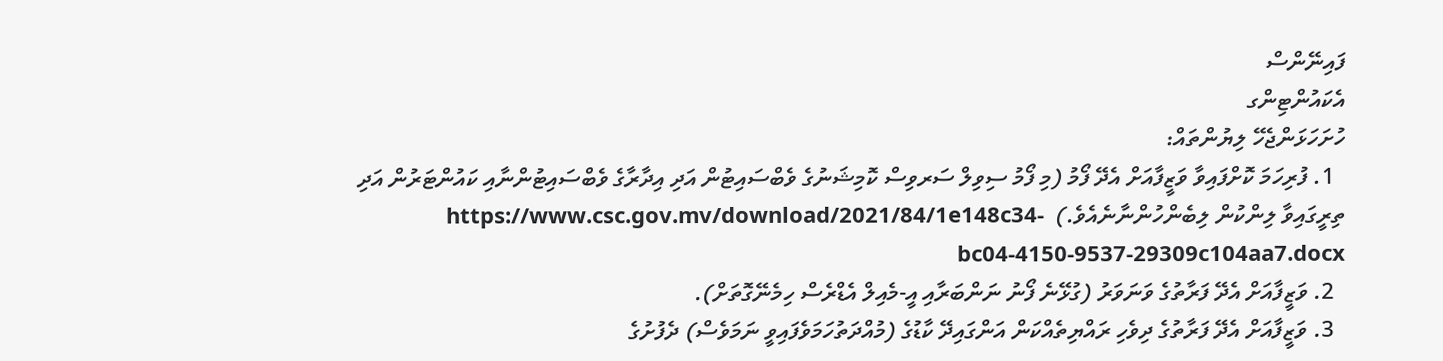ފައިނޭންސް
އެކައުންޓިންގ
ހުށަހަޅަންޖެހޭ ލިޔުންތައް:
  1. ފުރިހަމަ ކޮށްފައިވާ ވަޒީފާއަށް އެދޭ ފޯމު (މި ފޯމު ސިވިލް ސަރވިސް ކޮމިޝަނުގެ ވެބްސައިޓުން އަދި އިދާރާގެ ވެބްސައިޓުންނާއި ކައުންޓަރުން އަދި ތިރީގައިވާ ލިންކުން ލިބެންހުންނާނެއެވެ.)  https://www.csc.gov.mv/download/2021/84/1e148c34-bc04-4150-9537-29309c104aa7.docx
  2. ވަޒީފާއަށް އެދޭ ފަރާތުގެ ވަނަވަރު (ގުޅޭނެ ފޯނު ނަންބަރާއި އީ-މެއިލް އެޑްރެސް ހިމެނޭގޮތަށް).
  3. ވަޒީފާއަށް އެދޭ ފަރާތުގެ ދިވެހި ރައްޔިތެއްކަން އަންގައިދޭ ކާޑުގެ (މުއްދަތުހަމަވެފައިވީ ނަމަވެސް) ދެފުށުގެ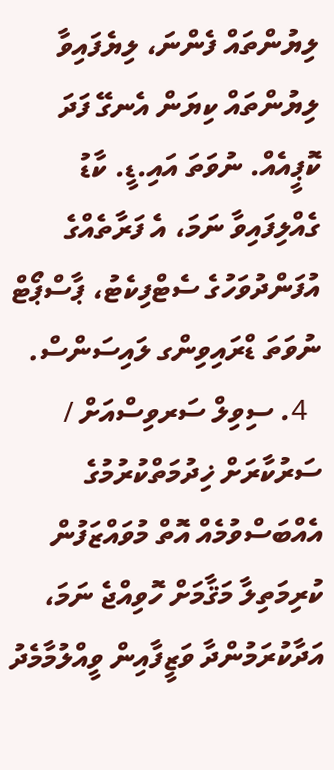ލިޔުންތައް ފެންނަ، ލިޔެފައިވާ ލިޔުންތައް ކިޔަން އެނގޭ ފަދަ ކޮޕީއެއް. ނުވަތަ އައި.ޑީ. ކާޑު ގެއްލިފައިވާ ނަމަ، އެ ފަރާތެއްގެ އުފަންދުވަހުގެ ސެޓްފިކެޓު، ޕާސްޕޯޓް ނުވަތަ ޑްރައިވިންގ ލައިސަންސް.
  4. ސިވިލް ސަރވިސްއަށް / ސަރުކާރަށް ޚިދުމަތްކުރުމުގެ އެއްބަސްވުމެއް އޮތް މުވައްޒަފުން ކުރިމަތިލާ މަޤާމަށް ހޮވިއްޖެ ނަމަ، އަދާކުރަމުންދާ ވަޒީފާއިން ވީއްލުމާމެދު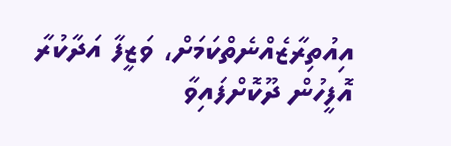އިއުތިރާޒެއްނެތްކަމަށް، ވަޒީފާ އަދާކުރާ އޮފީހުން ދޫކޮށްފައިވާ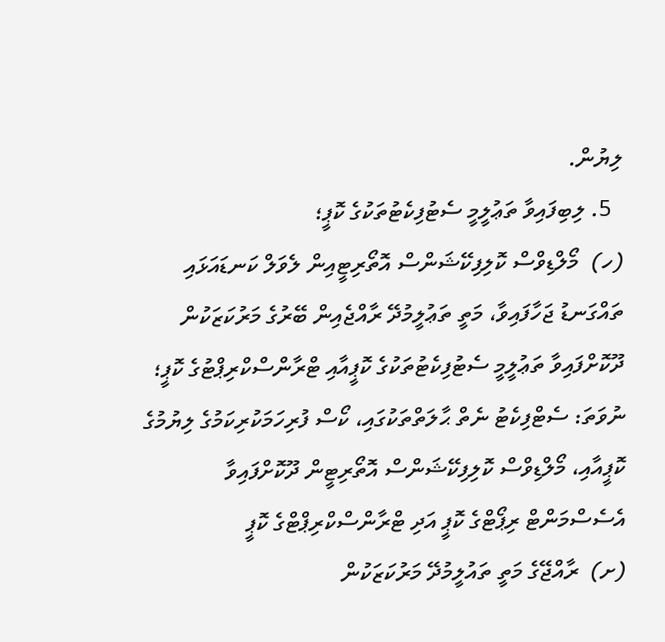ލިޔުން.
  5. ލިބިފައިވާ ތަޢުލީމީ ސެޓުފިކެޓުތަކުގެ ކޮޕީ؛
(ހ)  މޯލްޑިވްސް ކޮލިފިކޭޝަންސް އޮތޯރިޓީއިން ލެވަލް ކަނޑައަޅައި ތައްގަނޑު ޖަހާފައިވާ، މަތީ ތަޢުލީމުދޭ ރާއްޖެއިން ބޭރުގެ މަރުކަޒަކުން ދޫކޮށްފައިވާ ތަޢުލީމީ ސެޓުފިކެޓުތަކުގެ ކޮޕީއާއި ޓްރާންސްކްރިޕްޓުގެ ކޮޕީ؛ ނުވަތަ: ސެޓްފިކެޓު ނެތް ޙާލަތްތަކުގައި، ކޯސް ފުރިހަމަކުރިކަމުގެ ލިޔުމުގެ ކޮޕީއާއި، މޯލްޑިވްސް ކޮލިފިކޭޝަންސް އޮތޯރިޓީން ދޫކޮށްފައިވާ އެސެސްމަންޓް ރިޕޯޓްގެ ކޮޕީ އަދި ޓްރާންސްކްރިޕްޓްގެ ކޮޕީ
(ށ)  ރާއްޖޭގެ މަތީ ތައުލީމުދޭ މަރުކަޒަކުން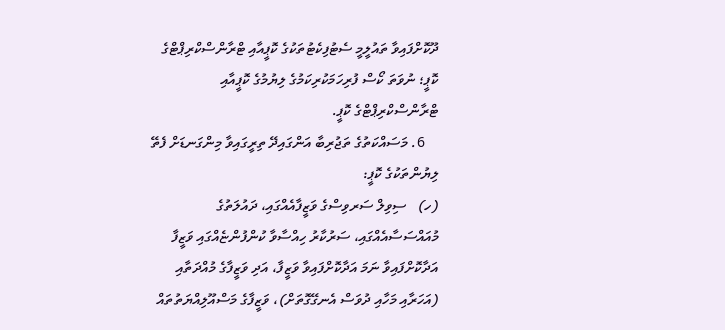ދޫކޮށްފައިވާ ތައުލީމީ ސެޓުފިކެޓުތަކުގެ ކޮޕީއާއި ޓްރާންސްކްރިޕްޓްގެ ކޮޕީ؛ ނުވަތަ ކޯސް ފުރިހަމަކުރިކަމުގެ ލިޔުމުގެ ކޮޕީއާއި ޓްރާންސްކްރިޕްޓްގެ ކޮޕީ.
    6. މަސައްކަތުގެ ތަޖުރިބާ އަންގައިދޭ ތިރީގައިވާ މިންގަނޑަށް ފެތޭ ލިޔުންތަކުގެ ކޮޕީ:
(ހ)   ސިވިލް ސަރވިސްގެ ވަޒީފާއެއްގައި، ދައުލަތުގެ މުއައްސަސާއެއްގައި، ސަރުކާރު ހިއްސާވާ ކުންފުންޏެއްގައި ވަޒީފާ އަދާކޮށްފައިވާ ނަމަ އަދާކޮށްފައިވާ ވަޒީފާ، އަދި ވަޒީފާގެ މުއްދަތާއި (އަހަރާއި މަހާއި ދުވަސް އެނގޭގޮތަށް)، ވަޒީފާގެ މަސްއޫލިއްޔަތުތައް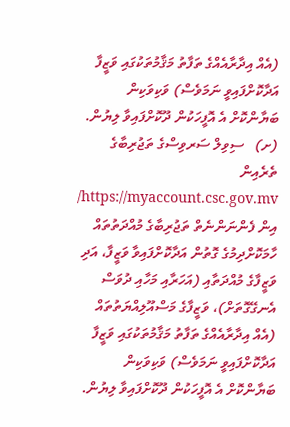(އެއް އިދާރާއެއްގެ ތަފާތު މަޤާމުތަކުގައި ވަޒީފާ އަދާކޮށްފައިވީ ނަމަވެސް) ވަކިވަކިން ބަޔާންކޮށް އެ އޮފީހަކުން ދޫކޮށްފައިވާ ލިޔުން.
(ށ)   ސިވިލް ސަރވިސްގެ ތަޖުރިބާގެ ތެރެއިން https://myaccount.csc.gov.mv/ އިން ފެންނަންނެތް ތަޖުރިބާގެ މުއްދަތުތައް ހާމަކޮށްދިމުގެ ގޮތުން އަދާކޮށްފައިވާ ވަޒީފާ، އަދި ވަޒީފާގެ މުއްދަތާއި (އަހަރާއި މަހާއި ދުވަސް އެނގޭގޮތަށް)، ވަޒީފާގެ މަސްއޫލިއްޔަތުތައް (އެއް އިދާރާއެއްގެ ތަފާތު މަޤާމުތަކުގައި ވަޒީފާ އަދާކޮށްފައިވީ ނަމަވެސް) ވަކިވަކިން ބަޔާންކޮށް އެ އޮފީހަކުން ދޫކޮށްފައިވާ ލިޔުން.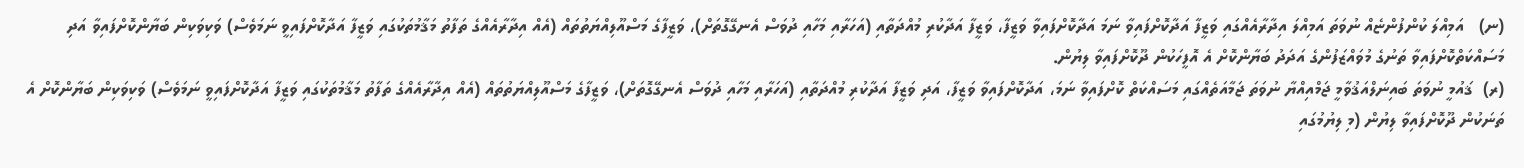(ނ)   އަމިއްލަ ކުންފުންޏެއް ނުވަތަ އަމިއްލަ އިދާރާއެއްގައި ވަޒީފާ އަދާކޮށްފައިވާ ނަމަ އަދާކޮށްފައިވާ ވަޒީފާ، ވަޒީފާ އަދާކުރި މުއްދަތާއި (އަހަރާއި މަހާއި ދުވަސް އެނގޭގޮތަށް)، ވަޒީފާގެ މަސްއޫލިއްޔަތުތައް (އެއް އިދާރާއެއްގެ ތަފާތު މަޤާމުތަކުގައި ވަޒީފާ އަދާކޮށްފައިވީ ނަމަވެސް) ވަކިވަކިން ބަޔާންކޮށްފައިވާ އަދި މަސައްކަތްކޮށްފައިވާ ތަނުގެ މުވައްޒަފުންގެ އަދަދު ބަޔާންކޮށް އެ އޮފީހަކުން ދޫކޮށްފައިވާ ލިޔުން.
(ރ)  ޤައުމީ ނުވަތަ ބައިނަލްއަޤުވާމީ ޖަމްއިއްޔާ ނުވަތަ ޖަމާއަތެއްގައި މަސައްކަތް ކޮށްފައިވާ ނަމަ، އަދާކޮށްފައިވާ ވަޒީފާ، އަދި ވަޒީފާ އަދާކުރި މުއްދަތާއި (އަހަރާއި މަހާއި ދުވަސް އެނގޭގޮތަށް)، ވަޒީފާގެ މަސްއޫލިއްޔަތުތައް (އެއް އިދާރާއެއްގެ ތަފާތު މަޤާމުތަކުގައި ވަޒީފާ އަދާކޮށްފައިވީ ނަމަވެސް) ވަކިވަކިން ބަޔާންކޮށް އެ ތަނަކުން ދޫކޮށްފައިވާ ލިޔުން (މި ލިޔުމުގައި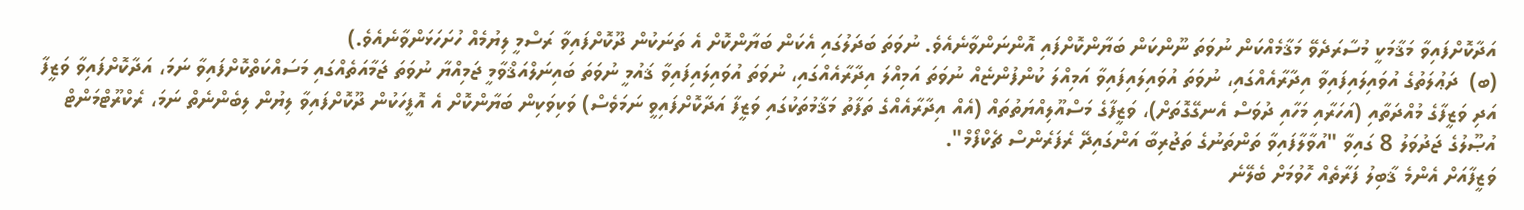އަދާކޮށްފައިވާ މަޤާމަކީ މުސާރަދެވޭ މަޤާމެއްކަން ނުވަތަ ނޫންކަން ބަޔާންކޮށްފައި އޮންނަންވާނެއެވެ. ނުވަތަ ބަދަލުގައި އެކަން ބަޔާންކޮށް އެ ތަނަކުން ދޫކޮށްފައިވާ ރަސްމީ ލިޔުމެއް ހުށަހަޅަންވާނެއެވެ.)
(ބ)  ދަޢުލަތުގެ އުވައިލައިފައިވާ އިދާރާއެއްގައި، ނުވަތަ އުވައިލައިފައިވާ އަމިއްލަ ކުންފުންޏެއް ނުވަތަ އަމިއްލަ އިދާރާއެއްގައި، ނުވަތަ އުވައިލައިފައިވާ ޤައުމީ ނުވަތަ ބައިނަލްއަޤްވާމީ ޖަމިއްޔާ ނުވަތަ ޖަމާއަތެއްގައި މަސައްކަތްކޮށްފައިވާ ނަމަ، އަދާކޮށްފައިވާ ވަޒީފާ އަދި ވަޒީފާގެ މުއްދަތާއި (އަހަރާއި މަހާއި ދުވަސް އެނގޭގޮތަށް)، ވަޒީފާގެ މަސްއޫލިއްޔަތުތައް (އެއް އިދާރާއެއްގެ ތަފާތު މަޤާމުތަކުގައި ވަޒީފާ އަދާކޮށްފައިވީ ނަމަވެސް) ވަކިވަކިން ބަޔާންކޮށް އެ އޮފީހަކުން ދޫކޮށްފައިވާ ލިޔުން ލިބެންނެތް ނަމަ، ރެކްރޫޓްމަންޓް އުޞޫލުގެ ޖަދުވަލު 8 ގައިވާ "އުވާލާފައިވާ ތަންތަނުގެ ތަޖުރިބާ އަންގައިދޭ ރެފަރެންސް ޗެކްފޯމް".
ވަޒީފާއަށް އެންމެ ޤާބިލު ފަރާތެއް ހޮވުމަށް ބެލޭނެ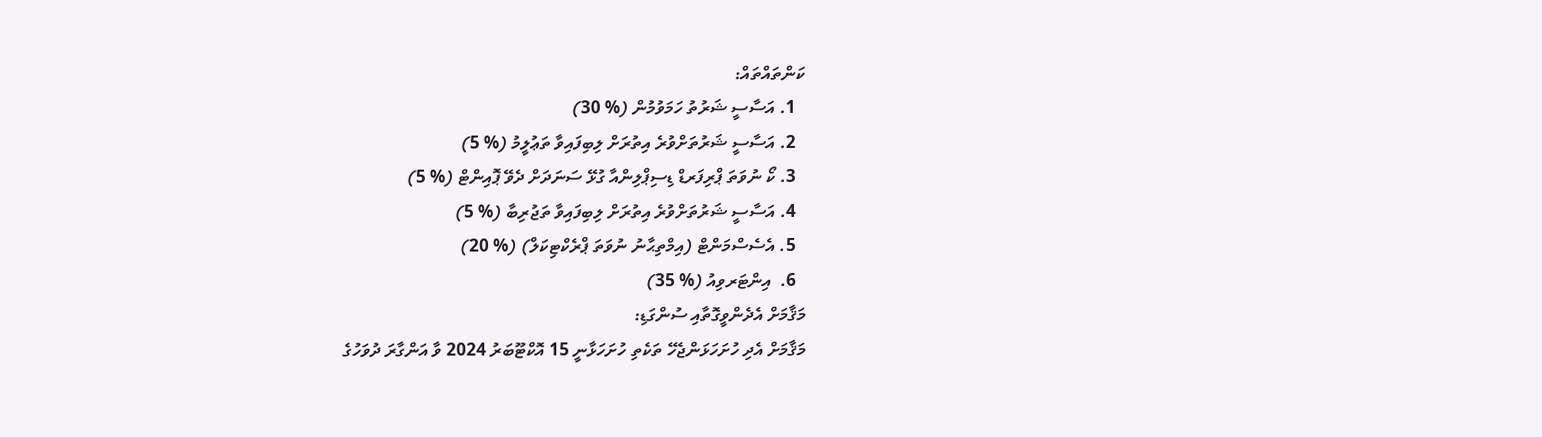ކަންތައްތައް:
  1. އަސާސީ ޝަރުތު ހަމަވުމުން (% 30)
  2. އަސާސީ ޝަރުތަށްވުރެ އިތުރަށް ލިބިފައިވާ ތަޢުލީމު (% 5)
  3. ކޯ ނުވަތަ ޕްރިފަރޑް ޑިސިޕްލިންއާ ގުޅޭ ސަނަދަށް ދެވޭ ޕޮއިންޓް (% 5)
  4. އަސާސީ ޝަރުތަށްވުރެ އިތުރަށް ލިބިފައިވާ ތަޖުރިބާ (% 5)
  5. އެސެސްމަންޓް (އިމްތިޙާނު ނުވަތަ ޕްރެކްޓިކަލް) (% 20)
  6.  އިންޓަރވިއު (% 35)
މަޤާމަށް އެދެންވީގޮތާއި ސުންގަޑި:
މަޤާމަށް އެދި ހުށަހަޅަންޖެހޭ ތަކެތި ހުށަހަޅާނީ 15 އޮކްޓޫބަރު 2024 ވާ އަންގާރަ ދުވަހުގެ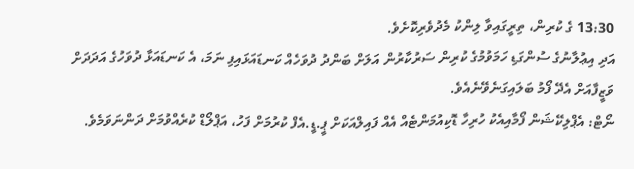13:30 ގެ ކުރިން، ތިރީގައިވާ ލިންކު މެދުވެރިކޮށެވެ.
އަދި އިޢުލާނުގެ ސުންގަޑި ހަމަވުމުގެ ކުރިން ސަރުކާރުން އަލަށް ބަންދު ދުވަހެއް ކަނޑައަޅައިފި ނަމަ، އެ ކަނޑައަޅާ ދުވަހުގެ އަދަދަށް ވަޒީފާއަށް އެދޭ ފޯމު ބަލައިގަނެވޭނެއެވެ.
ނޯޓް: އެޕްލިކޭޝަން ފޯމާއިއެކު ހުރިހާ ޑޮކިއުމަންޓެއް އެއް ފައިލްއަކަށް ޕީ.ޑީ.އެފް ކުރުމަށް ފަހު، އަޕްލޯޑް ކުރެއްވުމަށް ދަންނަވަމެވެ.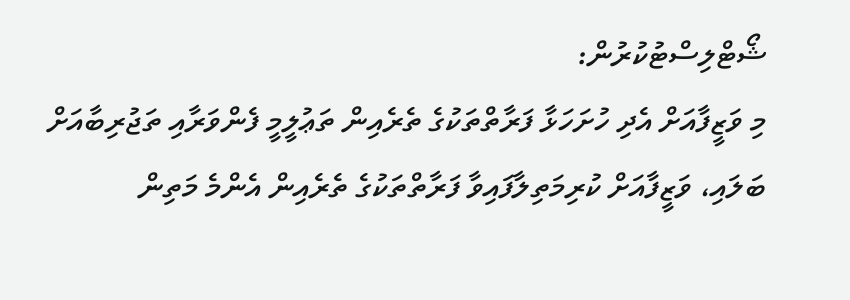ޝޯޓްލިސްޓުކުރުން:
މި ވަޒީފާއަށް އެދި ހުށަހަޅާ ފަރާތްތަކުގެ ތެރެއިން ތަޢުލީމީ ފެންވަރާއި ތަޖުރިބާއަށް ބަލައި، ވަޒީފާއަށް ކުރިމަތިލާފައިވާ ފަރާތްތަކުގެ ތެރެއިން އެންމެ މަތިން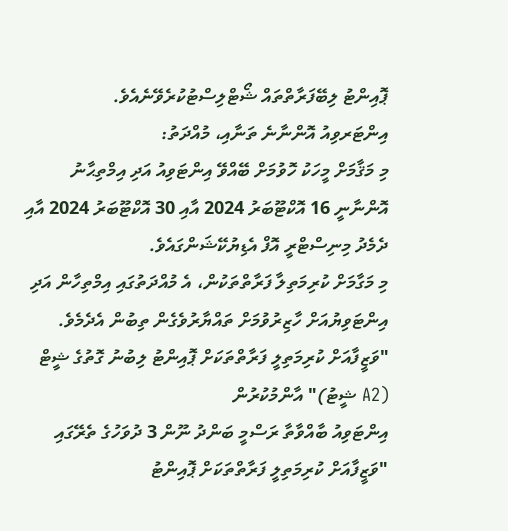ޕޮއިންޓު ލިބޭފަރާތްތައް ޝޯޓްލިސްޓުކުރެވޭނެއެވެ.
އިންޓަރވިއު އޮންނާނެ ތަނާއި، މުއްދަތު:
މި މަޤާމަށް މީހަކު ހޮވުމަށް ބޭއްވޭ އިންޓަވިއު އަދި އިމްތިޙާނު އޮންނާނީ 16 އޮކްޓޫބަރު 2024 އާއި 30 އޮކްޓޫބަރު 2024 އާއި ދެމެދު މިނިސްޓްރީ އޮފް އެޑިޔުކޭޝަންގައެވެ.
މި މަގާމަށް ކުރިމަތިލާ ފަރާތްތަކުން، އެ މުއްދަތުގައި އިމްތިހާން އަދި އިންޓަވިޔުއަށް ހާޒިރުވުމަށް ތައްޔާރުވެގެން ތިބުން އެދެމެވެ.
"ވަޒީފާއަށް ކުރިމަތިލީ ފަރާތްތަކަށް ޕޮއިންޓު ލިބުނު ގޮތުގެ ޝީޓް (A2 ޝީޓު)" އާންމުކުރުން
އިންޓަވިއު ބާއްވާތާ ރަސްމީ ބަންދު ނޫން 3 ދުވަހުގެ ތެރޭގައި "ވަޒީފާއަށް ކުރިމަތިލީ ފަރާތްތަކަށް ޕޮއިންޓު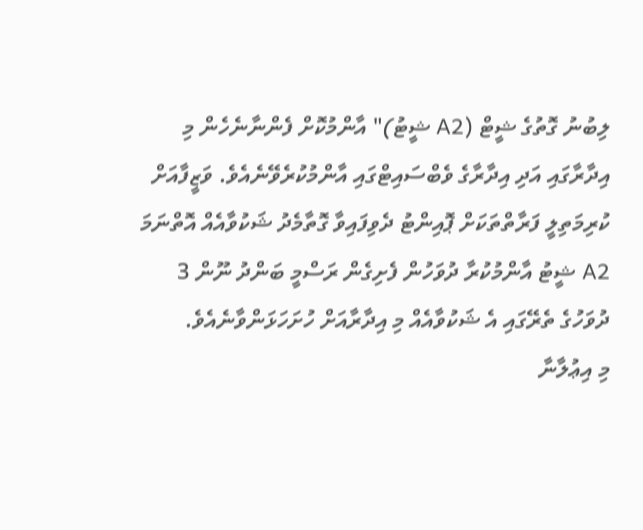ލިބުނު ގޮތުގެ ޝީޓް (A2 ޝީޓު)" އާންމުކޮށް ފެންނާނެހެން މި އިދާރާގައި އަދި އިދާރާގެ ވެބްސައިޓްގައި އާންމުކުރެވޭނެއެވެ. ވަޒީފާއަށް ކުރިމަތިލީ ފަރާތްތަކަށް ޕޮއިންޓު ދެވިފައިވާ ގޮތާމެދު ޝަކުވާއެއް އޮތްނަމަ A2 ޝީޓު އާންމުކުރާ ދުވަހުން ފެށިގެން ރަސްމީ ބަންދު ނޫން 3 ދުވަހުގެ ތެރޭގައި އެ ޝަކުވާއެއް މި އިދާރާއަށް ހުށަހަޅަންވާނެއެވެ.
މި އިޢުލާނާ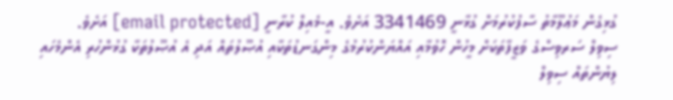ގުޅިގެން މަޢުލޫމާތު ސާފުކުރުމަށް ގުޅާނީ 3341469 އަށެވެ. އީ-މެއިލް ކުރާނީ [email protected] އަށެވެ.
ސިވިލް ސަރވިސްގެ ވަޒީފާތަކަށް މީހުން ހޮވުމާއި އައްޔަންކުރުމުގެ މިންގަނޑުތަކާއި އުޞޫލުތައް އަދި އެ އުޞޫލުތަކާ ގުޅުންހުރި އެންމެހައި ލިޔުންތައް ސިވިލް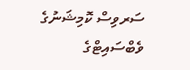ސަރވިސް ކޮމިޝަނުގެ ވެބްސައިޓްގެ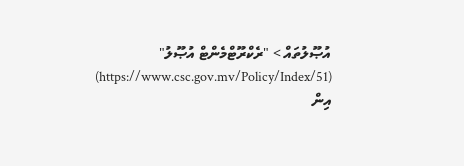އުޞޫލުތައް > "ރެކްރޫޓްމެންޓް އުޞޫލު" (https://www.csc.gov.mv/Policy/Index/51) އިން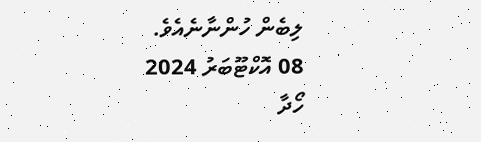ލިބެން ހުންނާނެއެވެ.
08 އޮކްޓޫބަރު 2024
ހޯދާ